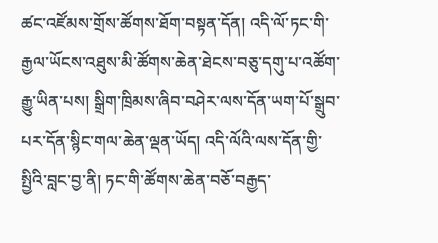ཚང་འཛོམས་གྲོས་ཚོགས་ཐོག་བསྟན་དོན། འདི་ལོ་ཏང་གི་རྒྱལ་ཡོངས་འཐུས་མི་ཚོགས་ཆེན་ཐེངས་བཅུ་དགུ་པ་འཚོག་རྒྱུ་ཡིན་པས། སྒྲིག་ཁྲིམས་ཞིབ་བཤེར་ལས་དོན་ཡག་པོ་སྒྲུབ་པར་དོན་སྙིང་གལ་ཆེན་ལྡན་ཡོད། འདི་ལོའི་ལས་དོན་གྱི་སྤྱིའི་བླང་བྱ་ནི། ཏང་གི་ཚོགས་ཆེན་བཅོ་བརྒྱད་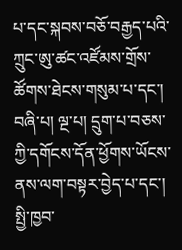པ་དང་སྐབས་བཅོ་བརྒྱད་པའི་ཀྲུང་ཨུ་ཚང་འཛོམས་གྲོས་ཚོགས་ཐེངས་གསུམ་པ་དང་། བཞི་པ། ལྔ་པ། དྲུག་པ་བཅས་ཀྱི་དགོངས་དོན་ཕྱོགས་ཡོངས་ནས་ལག་བསྟར་བྱེད་པ་དང་། སྤྱི་ཁྱབ་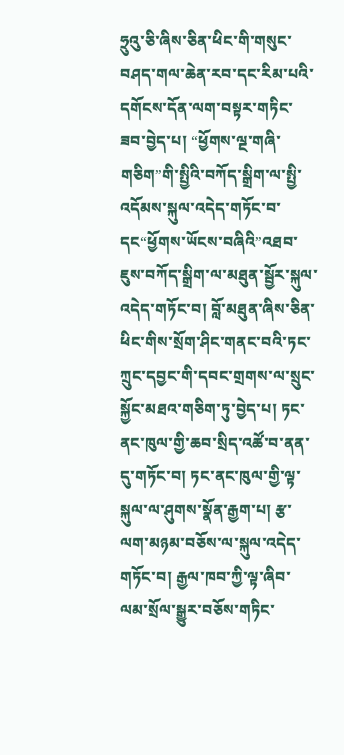ཧྲུའུ་ཅི་ཞིས་ཅིན་ཕིང་གི་གསུང་བཤད་གལ་ཆེན་རབ་དང་རིམ་པའི་དགོངས་དོན་ལག་བསྟར་གཏིང་ཟབ་བྱེད་པ། “ཕྱོགས་ལྔ་གཞི་གཅིག”གི་སྤྱིའི་བཀོད་སྒྲིག་ལ་སྤྱི་འདོམས་སྐུལ་འདེད་གཏོང་བ་དང“ཕྱོགས་ཡོངས་བཞིའི”འཐབ་ཇུས་བཀོད་སྒྲིག་ལ་མཐུན་སྦྱོར་སྐུལ་འདེད་གཏོང་བ། བློ་མཐུན་ཞིས་ཅིན་ཕིང་གིས་སྲོག་ཤིང་གནང་བའི་ཏང་ཀྲུང་དབྱང་གི་དབང་གྲགས་ལ་སྲུང་སྐྱོང་མཐའ་གཅིག་ཏུ་བྱེད་པ། ཏང་ནང་ཁུལ་གྱི་ཆབ་སྲིད་འཚོ་བ་ནན་དུ་གཏོང་བ། ཏང་ནང་ཁུལ་གྱི་ལྟ་སྐུལ་ལ་ཤུགས་སྣོན་རྒྱག་པ། རྩ་ལག་མཉམ་བཅོས་ལ་སྐུལ་འདེད་གཏོང་བ། རྒྱལ་ཁབ་ཀྱི་ལྟ་ཞིབ་ལམ་སྲོལ་སྒྱུར་བཅོས་གཏིང་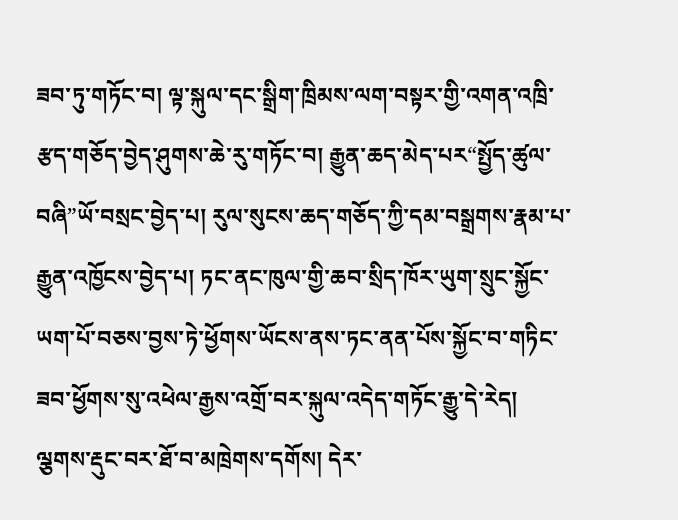ཟབ་ཏུ་གཏོང་བ། ལྟ་སྐུལ་དང་སྒྲིག་ཁྲིམས་ལག་བསྟར་གྱི་འགན་འཁྲི་རྩད་གཅོད་བྱེད་ཤུགས་ཆེ་རུ་གཏོང་བ། རྒྱུན་ཆད་མེད་པར“སྤྱོད་ཚུལ་བཞི”ཡོ་བསྲང་བྱེད་པ། རུལ་སུངས་ཆད་གཅོད་ཀྱི་དམ་བསྒྲགས་རྣམ་པ་རྒྱུན་འཁྱོངས་བྱེད་པ། ཏང་ནང་ཁུལ་གྱི་ཆབ་སྲིད་ཁོར་ཡུག་སྲུང་སྐྱོང་ཡག་པོ་བཅས་བྱས་ཏེ་ཕྱོགས་ཡོངས་ནས་ཏང་ནན་པོས་སྐྱོང་བ་གཏིང་ཟབ་ཕྱོགས་སུ་འཕེལ་རྒྱས་འགྲོ་བར་སྐུལ་འདེད་གཏོང་རྒྱུ་དེ་རེད། ལྕགས་རྡུང་བར་ཐོ་བ་མཁྲེགས་དགོས། དེར་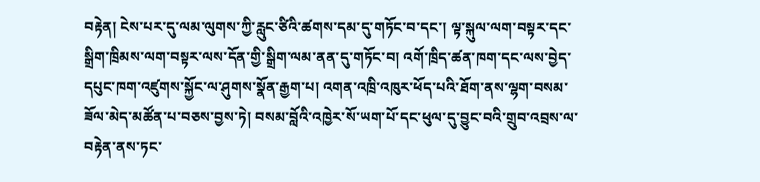བརྟེན། ངེས་པར་དུ་ལམ་ལུགས་ཀྱི་རླུང་ཙིའི་ཚགས་དམ་དུ་གཏོང་བ་དང་། ལྟ་སྐུལ་ལག་བསྟར་དང་སྒྲིག་ཁྲིམས་ལག་བསྟར་ལས་དོན་གྱི་སྒྲིག་ལམ་ནན་དུ་གཏོང་བ། འགོ་ཁྲིད་ཚན་ཁག་དང་ལས་བྱེད་དཔུང་ཁག་འཛུགས་སྐྱོང་ལ་ཤུགས་སྣོན་རྒྱག་པ། འགན་འཁྲི་འཁུར་ཕོད་པའི་ཐོག་ནས་ལྷག་བསམ་ཟོལ་མེད་མཚོན་པ་བཅས་བྱས་ཏེ། བསམ་བློའི་འཁྱེར་སོ་ཡག་པོ་དང་ཕུལ་དུ་བྱུང་བའི་གྲུབ་འབྲས་ལ་བརྟེན་ནས་ཏང་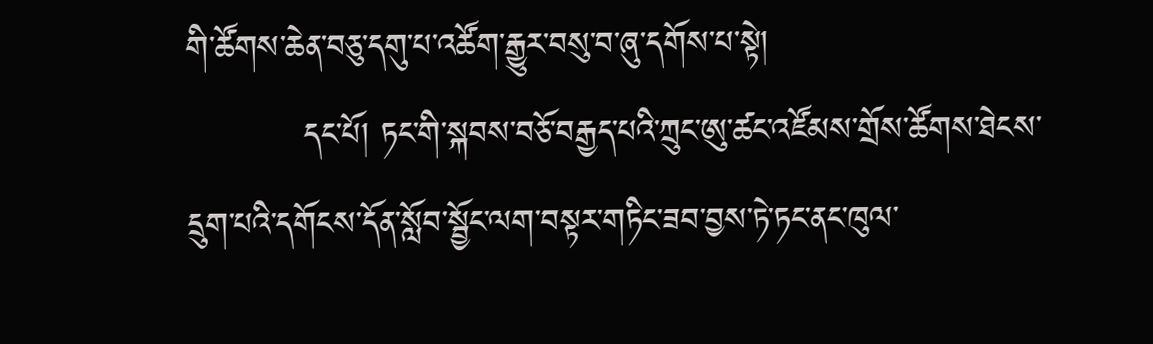གི་ཚོགས་ཆེན་བཅུ་དགུ་པ་འཚོག་རྒྱུར་བསུ་བ་ཞུ་དགོས་པ་སྟེ།
          དང་པོ། ཏང་གི་སྐབས་བཅོ་བརྒྱད་པའི་ཀྲུང་ཨུ་ཚང་འཛོམས་གྲོས་ཚོགས་ཐེངས་དྲུག་པའི་དགོངས་དོན་སློབ་སྦྱོང་ལག་བསྟར་གཏིང་ཟབ་བྱས་ཏེ་ཏང་ནང་ཁུལ་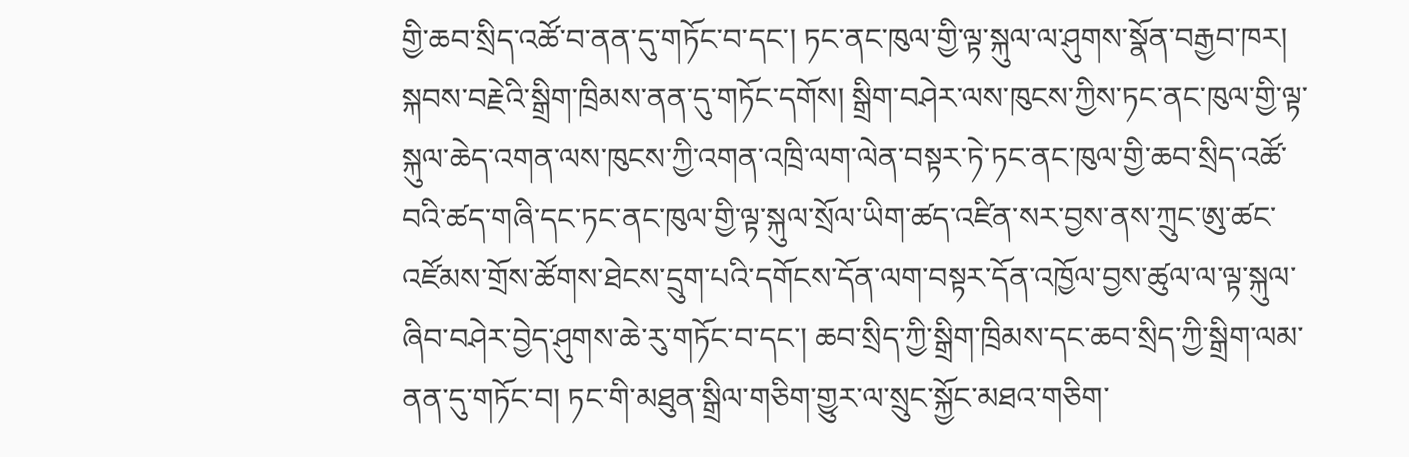གྱི་ཆབ་སྲིད་འཚོ་བ་ནན་དུ་གཏོང་བ་དང་། ཏང་ནང་ཁུལ་གྱི་ལྟ་སྐུལ་ལ་ཤུགས་སྣོན་བརྒྱབ་ཁར། སྐབས་བརྗེའི་སྒྲིག་ཁྲིམས་ནན་དུ་གཏོང་དགོས། སྒྲིག་བཤེར་ལས་ཁུངས་ཀྱིས་ཏང་ནང་ཁུལ་གྱི་ལྟ་སྐུལ་ཆེད་འགན་ལས་ཁུངས་ཀྱི་འགན་འཁྲི་ལག་ལེན་བསྟར་ཏེ་ཏང་ནང་ཁུལ་གྱི་ཆབ་སྲིད་འཚོ་བའི་ཚད་གཞི་དང་ཏང་ནང་ཁུལ་གྱི་ལྟ་སྐུལ་སྲོལ་ཡིག་ཚད་འཛིན་སར་བྱས་ནས་ཀྲུང་ཨུ་ཚང་འཛོམས་གྲོས་ཚོགས་ཐེངས་དྲུག་པའི་དགོངས་དོན་ལག་བསྟར་དོན་འཁྱོལ་བྱས་ཚུལ་ལ་ལྟ་སྐུལ་ཞིབ་བཤེར་བྱེད་ཤུགས་ཆེ་རུ་གཏོང་བ་དང་། ཆབ་སྲིད་ཀྱི་སྒྲིག་ཁྲིམས་དང་ཆབ་སྲིད་ཀྱི་སྒྲིག་ལམ་ནན་དུ་གཏོང་བ། ཏང་གི་མཐུན་སྒྲིལ་གཅིག་གྱུར་ལ་སྲུང་སྐྱོང་མཐའ་གཅིག་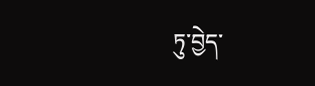ཏུ་བྱེད་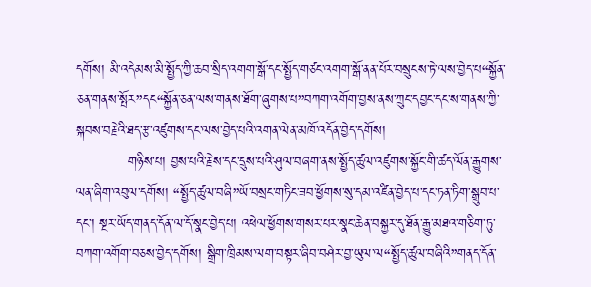དགོས། མི་འདེམས་མི་སྤྱོད་ཀྱི་ཆབ་སྲིད་འགག་སྒོ་དང་སྤྱོད་གཙང་འགག་སྒོ་ནན་པོར་བསྲུངས་ཏེ་ལས་བྱེད་པ“སྐྱོན་ཅན་གནས་སྤོར”དང“སྐྱོན་ཅན་ལས་གནས་ཐོག་ཞུགས་པ”བཀག་འགོག་བྱས་ནས་ཀྲུང་དབྱང་དང་ས་གནས་ཀྱི་སྐབས་བརྗེའི་ཐད་རྩ་འཛུགས་དང་ལས་བྱེད་པའི་འགན་ལེན་མཁོ་འདོན་བྱེད་དགོས།
           གཉིས་པ། བྱས་པའི་རྗེས་དང་དྲུས་པའི་ཤུལ་བཞག་ནས་སྤྱོད་ཚུལ་འཛུགས་སྐྱོང་གི་ཚད་ལོན་རྒྱུགས་ལན་ཞིག་འབུལ་དགོས། “སྤྱོད་ཚུལ་བཞི”ཡོ་བསྲང་གཏིང་ཟབ་ཕྱོགས་སུ་དམ་འཛིན་བྱེད་པ་དང་ཏན་ཏིག་སྒྲུབ་པ་དང་། སྔར་ཡོད་གནད་དོན་ལ་དོ་སྣང་བྱེད་པ། འཕེལ་ཕྱོགས་གསར་པར་སྣང་ཆེན་བསྐྱར་དུ་ཐོན་རྒྱུ་མཐའ་གཅིག་ཏུ་བཀག་འགོག་བཅས་བྱེད་དགོས། སྒྲིག་ཁྲིམས་ལག་བསྟར་ཞིབ་བཤེར་བྱ་ཡུལ་ལ“སྤྱོད་ཚུལ་བཞིའི”གནད་དོན་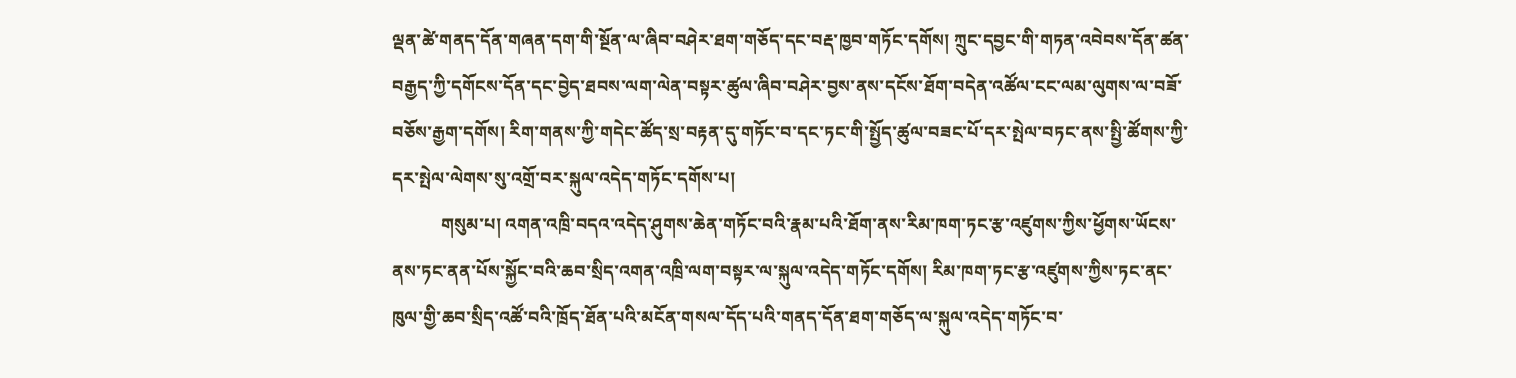ལྡན་ཚེ་གནད་དོན་གཞན་དག་གི་སྔོན་ལ་ཞིབ་བཤེར་ཐག་གཅོད་དང་བརྡ་ཁྱབ་གཏོང་དགོས། ཀྲུང་དབྱང་གི་གཏན་འབེབས་དོན་ཚན་བརྒྱད་ཀྱི་དགོངས་དོན་དང་བྱེད་ཐབས་ལག་ལེན་བསྟར་ཚུལ་ཞིབ་བཤེར་བྱས་ནས་དངོས་ཐོག་བདེན་འཚོལ་ངང་ལམ་ལུགས་ལ་བཟོ་བཅོས་རྒྱག་དགོས། རིག་གནས་ཀྱི་གདེང་ཚོད་སྲ་བརྟན་དུ་གཏོང་བ་དང་ཏང་གི་སྤྱོད་ཚུལ་བཟང་པོ་དར་སྤེལ་བཏང་ནས་སྤྱི་ཚོགས་ཀྱི་དར་སྤེལ་ལེགས་སུ་འགྲོ་བར་སྐུལ་འདེད་གཏོང་དགོས་པ།
           གསུམ་པ། འགན་འཁྲི་བདའ་འདེད་ཤུགས་ཆེན་གཏོང་བའི་རྣམ་པའི་ཐོག་ནས་རིམ་ཁག་ཏང་རྩ་འཛུགས་ཀྱིས་ཕྱོགས་ཡོངས་ནས་ཏང་ནན་པོས་སྐྱོང་བའི་ཆབ་སྲིད་འགན་འཁྲི་ལག་བསྟར་ལ་སྐུལ་འདེད་གཏོང་དགོས། རིམ་ཁག་ཏང་རྩ་འཛུགས་ཀྱིས་ཏང་ནང་ཁུལ་གྱི་ཆབ་སྲིད་འཚོ་བའི་ཁྲོད་ཐོན་པའི་མངོན་གསལ་དོད་པའི་གནད་དོན་ཐག་གཅོད་ལ་སྐུལ་འདེད་གཏོང་བ་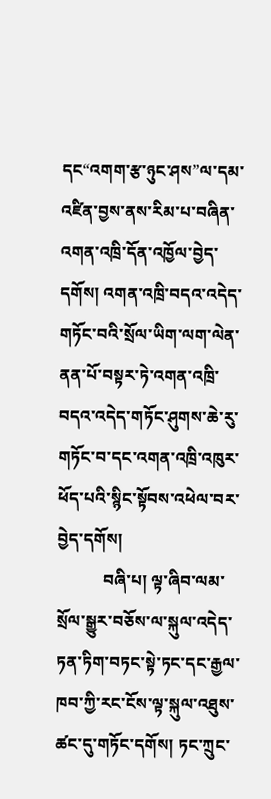དང“འགག་རྩ་ཉུང་ཤས”ལ་དམ་འཛིན་བྱས་ནས་རིམ་པ་བཞིན་འགན་འཁྲི་དོན་འཁྱོལ་བྱེད་དགོས། འགན་འཁྲི་བདའ་འདེད་གཏོང་བའི་སྲོལ་ཡིག་ལག་ལེན་ནན་པོ་བསྟར་ཏེ་འགན་འཁྲི་བདའ་འདེད་གཏོང་ཤུགས་ཆེ་རུ་གཏོང་བ་དང་འགན་འཁྲི་འཁུར་ཕོད་པའི་སྙིང་སྟོབས་འཕེལ་བར་བྱེད་དགོས།
           བཞི་པ། ལྟ་ཞིབ་ལམ་སྲོལ་སྒྱུར་བཅོས་ལ་སྐུལ་འདེད་ཏན་ཏིག་བཏང་སྟེ་ཏང་དང་རྒྱལ་ཁབ་ཀྱི་རང་ངོས་ལྟ་སྐུལ་འཐུས་ཚང་དུ་གཏོང་དགོས། ཏང་ཀྲུང་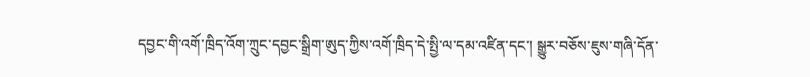དབྱང་གི་འགོ་ཁྲིད་འོག་ཀྲུང་དབྱང་སྒྲིག་ཨུད་ཀྱིས་འགོ་ཁྲིད་དེ་སྤྱི་ལ་དམ་འཛིན་དང་། སྒྱུར་བཅོས་ཇུས་གཞི་དོན་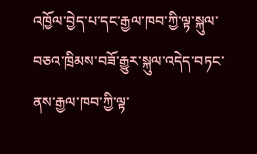འཁྱོལ་བྱེད་པ་དང་རྒྱལ་ཁབ་ཀྱི་ལྟ་སྐུལ་བཅའ་ཁྲིམས་བཟོ་རྒྱུར་སྐུལ་འདེད་བཏང་ནས་རྒྱལ་ཁབ་ཀྱི་ལྟ་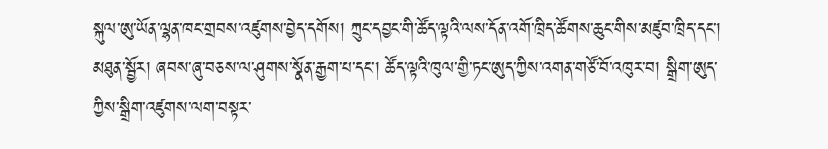སྐུལ་ཨུ་ཡོན་ལྷན་ཁང་གྲབས་འཛུགས་བྱེད་དགོས། ཀྲུང་དབྱང་གི་ཚོད་ལྟའི་ལས་དོན་འགོ་ཁྲིད་ཚོགས་ཆུང་གིས་མཛུབ་ཁྲིད་དང་། མཐུན་སྦྱོར། ཞབས་ཞུ་བཅས་ལ་ཤུགས་སྣོན་རྒྱག་པ་དང་། ཚོད་ལྟའི་ཁུལ་གྱི་ཏང་ཨུད་ཀྱིས་འགན་གཙོ་བོ་འཁུར་བ། སྒྲིག་ཨུད་ཀྱིས་སྒྲིག་འཛུགས་ལག་བསྟར་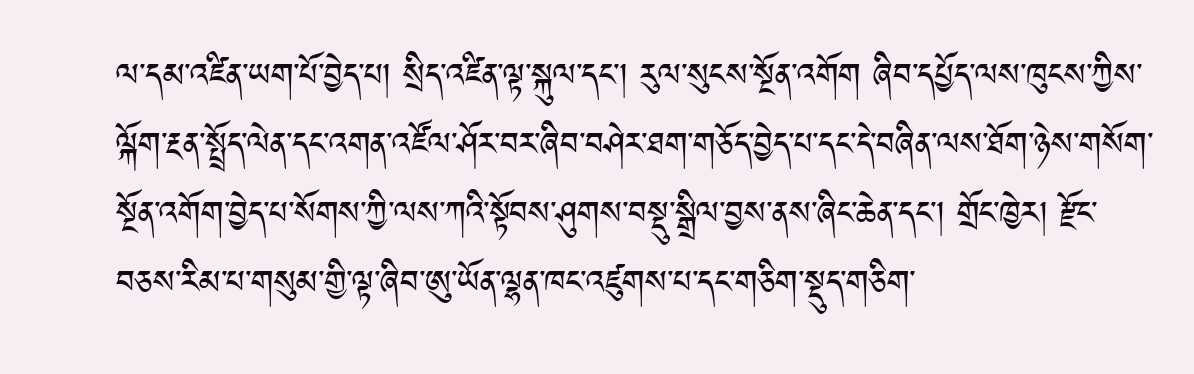ལ་དམ་འཛིན་ཡག་པོ་བྱེད་པ། སྲིད་འཛིན་ལྟ་སྐུལ་དང་། རུལ་སུངས་སྔོན་འགོག ཞིབ་དཔྱོད་ལས་ཁུངས་ཀྱིས་ལྐོག་རྔན་སྤྲོད་ལེན་དང་འགན་འཛོལ་ཤོར་བར་ཞིབ་བཤེར་ཐག་གཅོད་བྱེད་པ་དང་དེ་བཞིན་ལས་ཐོག་ཉེས་གསོག་སྔོན་འགོག་བྱེད་པ་སོགས་ཀྱི་ལས་ཀའི་སྟོབས་ཤུགས་བསྡུ་སྒྲིལ་བྱས་ནས་ཞིང་ཆེན་དང་། གྲོང་ཁྱེར། རྫོང་བཅས་རིམ་པ་གསུམ་གྱི་ལྟ་ཞིབ་ཨུ་ཡོན་ལྷན་ཁང་འཛུགས་པ་དང་གཅིག་སྡུད་གཅིག་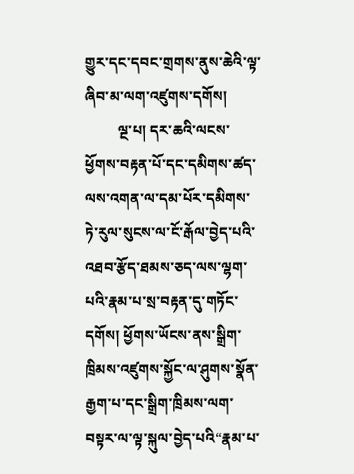གྱུར་དང་དབང་གྲགས་ནུས་ཆེའི་ལྟ་ཞིབ་མ་ལག་འཛུགས་དགོས།
         ལྔ་པ། དར་ཆའི་ལངས་ཕྱོགས་བརྟན་པོ་དང་དམིགས་ཚད་ལས་འགན་ལ་དམ་པོར་དམིགས་ཏེ་རུལ་སུངས་ལ་ངོ་རྒོལ་བྱེད་པའི་འཐབ་རྩོད་ཐམས་ཅད་ལས་ལྷག་པའི་རྣམ་པ་སྲ་བརྟན་དུ་གཏོང་དགོས། ཕྱོགས་ཡོངས་ནས་སྒྲིག་ཁྲིམས་འཛུགས་སྐྱོང་ལ་ཤུགས་སྣོན་རྒྱག་པ་དང་སྒྲིག་ཁྲིམས་ལག་བསྟར་ལ་ལྟ་སྐུལ་བྱེད་པའི“རྣམ་པ་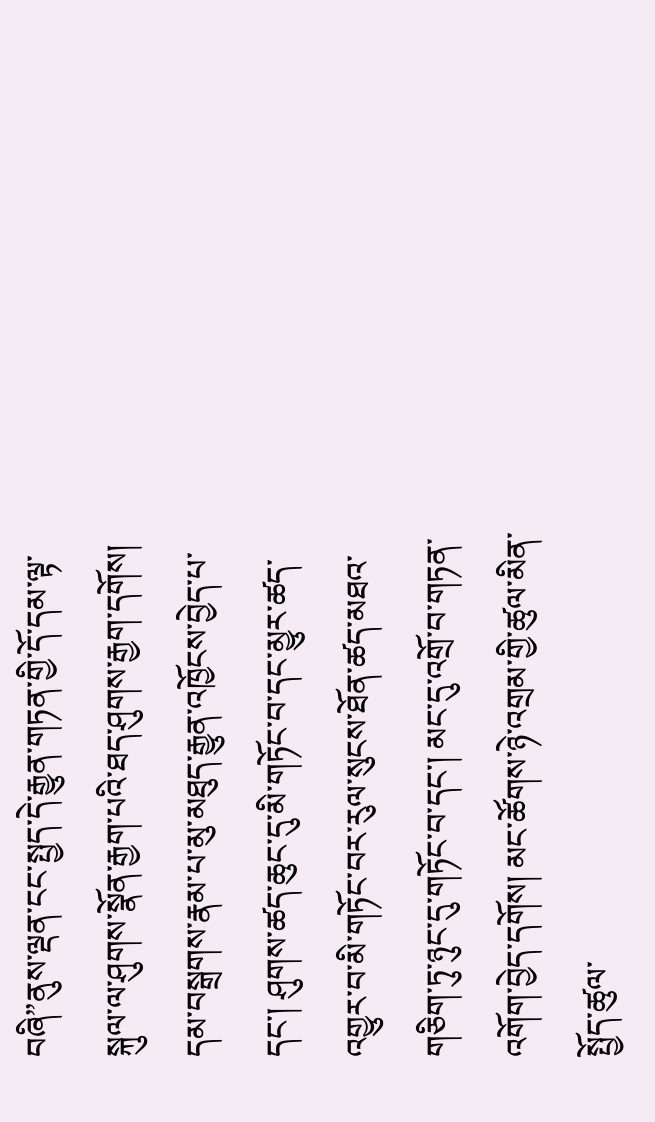བཞི”ནུས་ལྡན་ངང་སྤྱད་དེ་རྒྱུན་གཏན་གྱི་དོ་དམ་ལྟ་སྐུལ་ལ་ཤུགས་སྣོན་རྒྱག་པའི་ཐད་ཤུགས་རྒྱག་དགོས། དམ་བསྒྲགས་རྣམ་པ་མུ་མཐུད་རྒྱུན་འཁྱོངས་བྱེད་པ་དང་། ཤུགས་ཚད་ཆུང་དུ་མི་གཏོང་བ་དང་མྱུར་ཚད་འགྱུར་བ་མི་གཏོང་བར་རུལ་སུངས་ཐོན་ཚད་མཐའ་གཅིག་ཏུ་ཉུང་དུ་གཏོང་བ་དང་། མང་དུ་འགྲོ་བ་གཏན་འགོག་བྱེད་དགོས། མང་ཚོགས་ཉེ་འགྲམ་གྱི་ཚུལ་མིན་སྤྱོད་ཚུལ་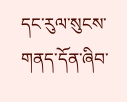དང་རུལ་སུངས་གནད་དོན་ཞིབ་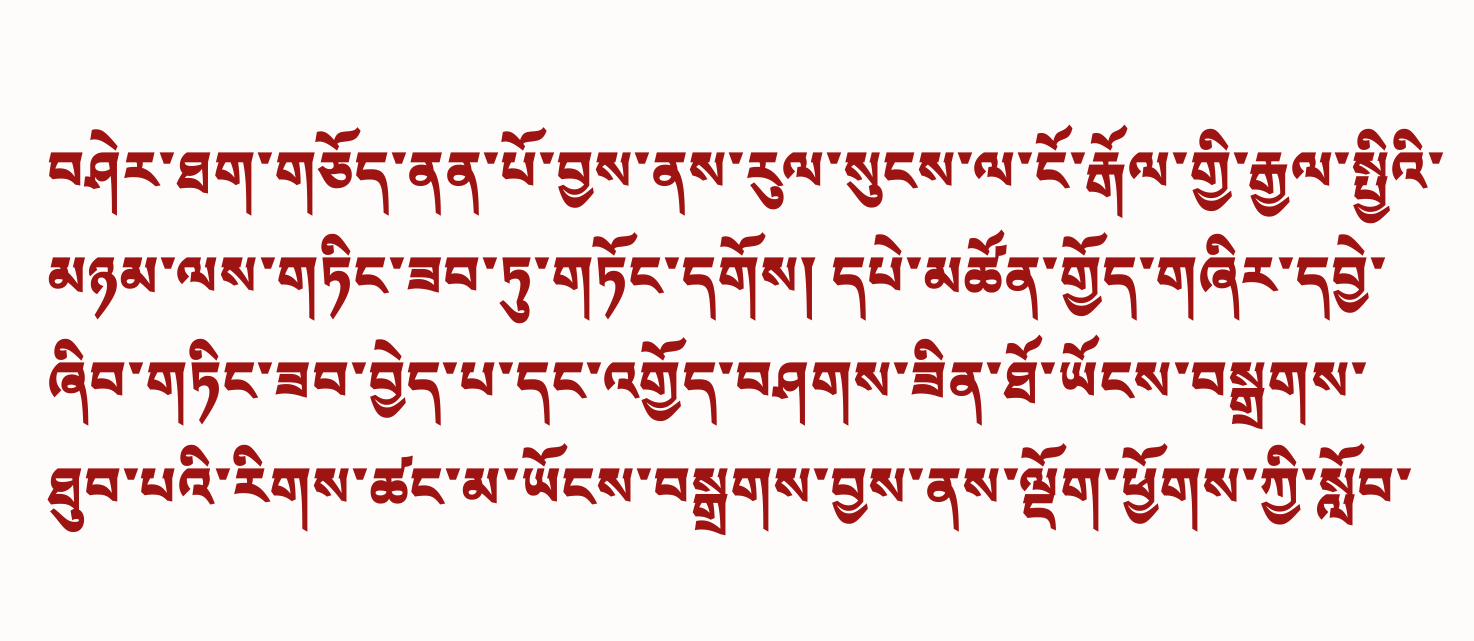བཤེར་ཐག་གཅོད་ནན་པོ་བྱས་ནས་རུལ་སུངས་ལ་ངོ་རྒོལ་གྱི་རྒྱལ་སྤྱིའི་མཉམ་ལས་གཏིང་ཟབ་ཏུ་གཏོང་དགོས། དཔེ་མཚོན་གྱོད་གཞིར་དབྱེ་ཞིབ་གཏིང་ཟབ་བྱེད་པ་དང་འགྱོད་བཤགས་ཟིན་ཐོ་ཡོངས་བསྒྲགས་ཐུབ་པའི་རིགས་ཚང་མ་ཡོངས་བསྒྲགས་བྱས་ནས་ལྡོག་ཕྱོགས་ཀྱི་སློབ་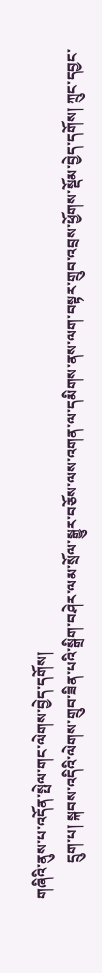གཞིའི་ནུས་པ་འདོན་སྤེལ་གང་ལེགས་བྱེད་དགོས།
          དྲུག་པ། སྐབས་འདིའི་ལེགས་གྲུབ་ཟིན་པའི་སྒྲིག་བཤེར་ལམ་སྲོལ་སྒྱུར་བཅོས་ལས་འགན་ལ་དམིགས་ནས་ལག་བསྟར་གྲུབ་འབྲས་ཕྱོགས་སྡོམ་བྱེད་དགོས། ཀྲུང་དབྱང་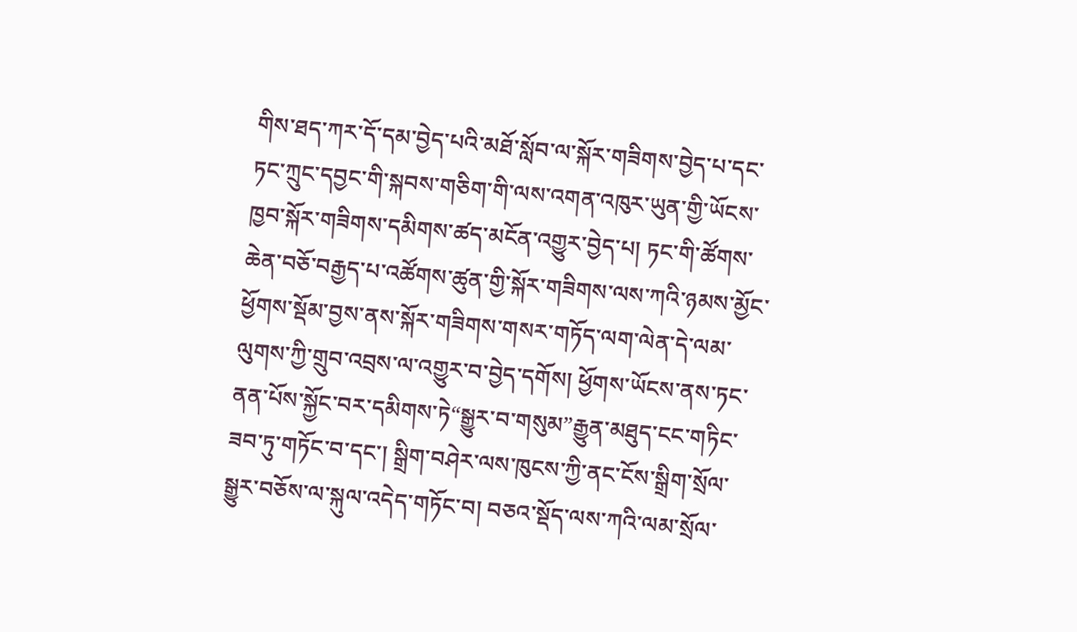གིས་ཐད་ཀར་དོ་དམ་བྱེད་པའི་མཐོ་སློབ་ལ་སྐོར་གཟིགས་བྱེད་པ་དང་ཏང་ཀྲུང་དབྱང་གི་སྐབས་གཅིག་གི་ལས་འགན་འཁུར་ཡུན་གྱི་ཡོངས་ཁྱབ་སྐོར་གཟིགས་དམིགས་ཚད་མངོན་འགྱུར་བྱེད་པ། ཏང་གི་ཚོགས་ཆེན་བཅོ་བརྒྱད་པ་འཚོགས་ཚུན་གྱི་སྐོར་གཟིགས་ལས་ཀའི་ཉམས་མྱོང་ཕྱོགས་སྡོམ་བྱས་ནས་སྐོར་གཟིགས་གསར་གཏོད་ལག་ལེན་དེ་ལམ་ལུགས་ཀྱི་གྲུབ་འབྲས་ལ་འགྱུར་བ་བྱེད་དགོས། ཕྱོགས་ཡོངས་ནས་ཏང་ནན་པོས་སྐྱོང་བར་དམིགས་ཏེ“སྒྱུར་བ་གསུམ”རྒྱུན་མཐུད་ངང་གཏིང་ཟབ་ཏུ་གཏོང་བ་དང་། སྒྲིག་བཤེར་ལས་ཁུངས་ཀྱི་ནང་ངོས་སྒྲིག་སྲོལ་སྒྱུར་བཅོས་ལ་སྐུལ་འདེད་གཏོང་བ། བཅའ་སྡོད་ལས་ཀའི་ལམ་སྲོལ་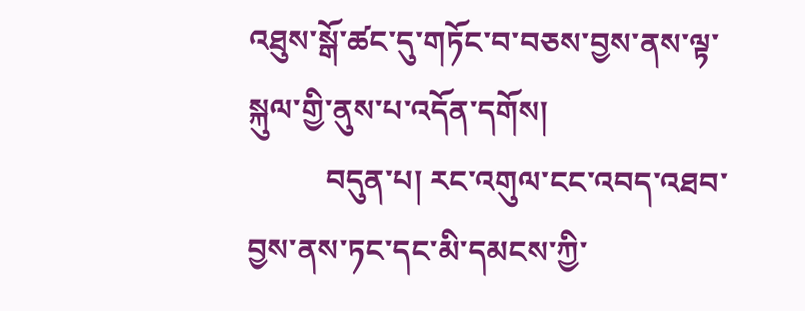འཐུས་སྒོ་ཚང་དུ་གཏོང་བ་བཅས་བྱས་ནས་ལྟ་སྐུལ་གྱི་ནུས་པ་འདོན་དགོས།
          བདུན་པ། རང་འགུལ་ངང་འབད་འཐབ་བྱས་ནས་ཏང་དང་མི་དམངས་ཀྱི་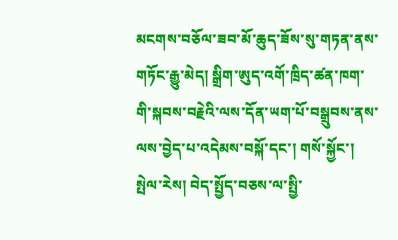མངགས་བཅོལ་ཟབ་མོ་ཆུད་ཟོས་སུ་གཏན་ནས་གཏོང་རྒྱུ་མེད། སྒྲིག་ཨུད་འགོ་ཁྲིད་ཚན་ཁག་གི་སྐབས་བརྗེའི་ལས་དོན་ཡག་པོ་བསྒྲུབས་ནས་ལས་བྱེད་པ་འདེམས་བསྐོ་དང་། གསོ་སྐྱོང་། སྤེལ་རེས། བེད་སྤྱོད་བཅས་ལ་སྤྱི་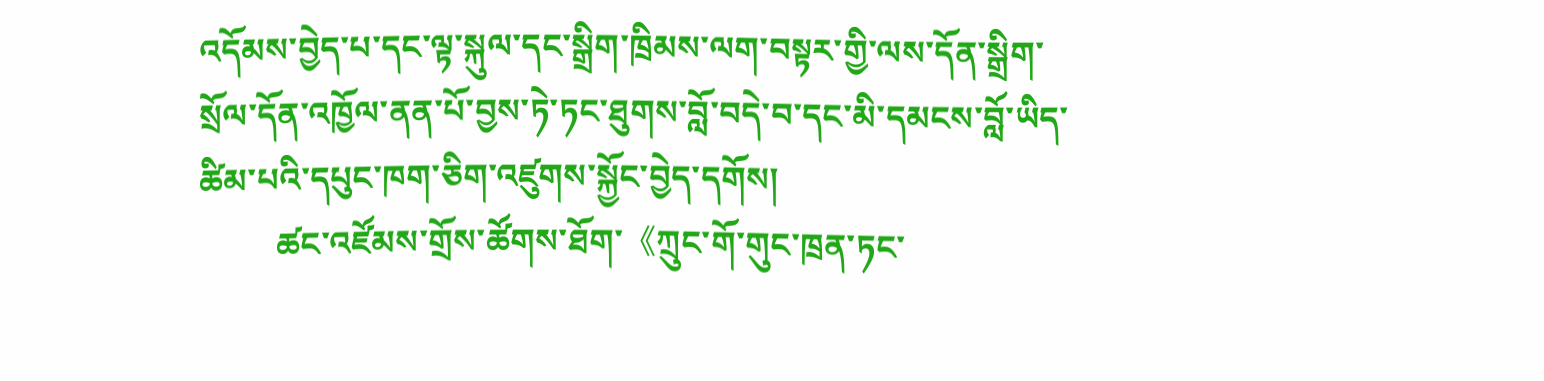འདོམས་བྱེད་པ་དང་ལྟ་སྐུལ་དང་སྒྲིག་ཁྲིམས་ལག་བསྟར་གྱི་ལས་དོན་སྒྲིག་སྲོལ་དོན་འཁྱོལ་ནན་པོ་བྱས་ཏེ་ཏང་ཐུགས་བློ་བདེ་བ་དང་མི་དམངས་བློ་ཡིད་ཚིམ་པའི་དཔུང་ཁག་ཅིག་འཛུགས་སྐྱོང་བྱེད་དགོས།
         ཚང་འཛོམས་གྲོས་ཚོགས་ཐོག་《ཀྲུང་གོ་གུང་ཁྲན་ཏང་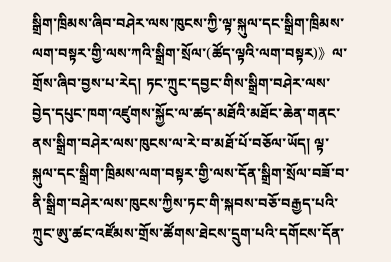སྒྲིག་ཁྲིམས་ཞིབ་བཤེར་ལས་ཁུངས་ཀྱི་ལྟ་སྐུལ་དང་སྒྲིག་ཁྲིམས་ལག་བསྟར་གྱི་ལས་ཀའི་སྒྲིག་སྲོལ་(ཚོད་ལྟའི་ལག་བསྟར)》ལ་གྲོས་ཞིབ་བྱས་པ་རེད། ཏང་ཀྲུང་དབྱང་གིས་སྒྲིག་བཤེར་ལས་བྱེད་དཔུང་ཁག་འཛུགས་སྐྱོང་ལ་ཚད་མཐོའི་མཐོང་ཆེན་གནང་ནས་སྒྲིག་བཤེར་ལས་ཁུངས་ལ་རེ་བ་མཐོ་པོ་བཅོལ་ཡོད། ལྟ་སྐུལ་དང་སྒྲིག་ཁྲིམས་ལག་བསྟར་གྱི་ལས་དོན་སྒྲིག་སྲོལ་བཟོ་བ་ནི་སྒྲིག་བཤེར་ལས་ཁུངས་ཀྱིས་ཏང་གི་སྐབས་བཅོ་བརྒྱད་པའི་ཀྲུང་ཨུ་ཚང་འཛོམས་གྲོས་ཚོགས་ཐེངས་དྲུག་པའི་དགོངས་དོན་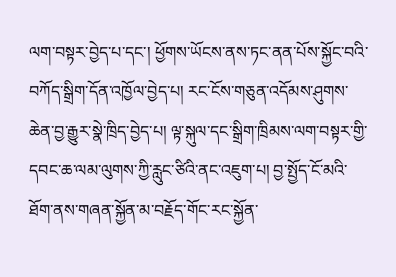ལག་བསྟར་བྱེད་པ་དང་། ཕྱོགས་ཡོངས་ནས་ཏང་ནན་པོས་སྐྱོང་བའི་བཀོད་སྒྲིག་དོན་འཁྱོལ་བྱེད་པ། རང་ངོས་གཅུན་འདོམས་ཤུགས་ཆེན་བྱ་རྒྱུར་སྣེ་ཁྲིད་བྱེད་པ། ལྟ་སྐུལ་དང་སྒྲིག་ཁྲིམས་ལག་བསྟར་གྱི་དབང་ཆ་ལམ་ལུགས་ཀྱི་རླུང་ཙིའི་ནང་འཇུག་པ། བྱ་སྤྱོད་ངོ་མའི་ཐོག་ནས་གཞན་སྐྱོན་མ་བརྗོད་གོང་རང་སྐྱོན་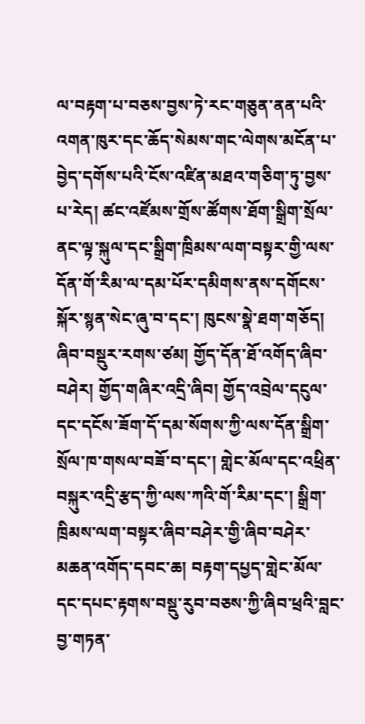ལ་བརྟག་པ་བཅས་བྱས་ཏེ་རང་གཅུན་ནན་པའི་འགན་ཁུར་དང་ཆོད་སེམས་གང་ལེགས་མངོན་པ་བྱེད་དགོས་པའི་ངོས་འཛིན་མཐའ་གཅིག་ཏུ་བྱས་པ་རེད། ཚང་འཛོམས་གྲོས་ཚོགས་ཐོག་སྒྲིག་སྲོལ་ནང་ལྟ་སྐུལ་དང་སྒྲིག་ཁྲིམས་ལག་བསྟར་གྱི་ལས་དོན་གོ་རིམ་ལ་དམ་པོར་དམིགས་ནས་དགོངས་སྐོར་སྙན་སེང་ཞུ་བ་དང་། ཁུངས་སྣེ་ཐག་གཅོད། ཞིབ་བསྡུར་རགས་ཙམ། གྱོད་དོན་ཐོ་འགོད་ཞིབ་བཤེར། གྱོད་གཞིར་འདྲི་ཞིབ། གྱོད་འབྲེལ་དངུལ་དང་དངོས་ཟོག་དོ་དམ་སོགས་ཀྱི་ལས་དོན་སྒྲིག་སྲོལ་ཁ་གསལ་བཟོ་བ་དང་། གླེང་མོལ་དང་འཕྲིན་བསྐུར་འདྲི་རྩད་ཀྱི་ལས་ཀའི་གོ་རིམ་དང་། སྒྲིག་ཁྲིམས་ལག་བསྟར་ཞིབ་བཤེར་གྱི་ཞིབ་བཤེར་མཆན་འགོད་དབང་ཆ། བརྟག་དཔྱད་གླེང་མོལ་དང་དཔང་རྟགས་བསྡུ་རུབ་བཅས་ཀྱི་ཞིབ་ཕྲའི་བླང་བྱ་གཏན་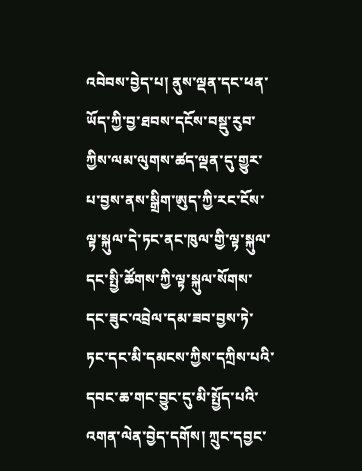འབེབས་བྱེད་པ། ནུས་ལྡན་དང་ཕན་ཡོད་ཀྱི་བྱ་ཐབས་དངོས་བསྡུ་རུབ་ཀྱིས་ལམ་ལུགས་ཚད་ལྡན་དུ་གྱུར་པ་བྱས་ནས་སྒྲིག་ཨུད་ཀྱི་རང་ངོས་ལྟ་སྐུལ་དེ་ཏང་ནང་ཁུལ་གྱི་ལྟ་སྐུལ་དང་སྤྱི་ཚོགས་ཀྱི་ལྟ་སྐུལ་སོགས་དང་ཟུང་འབྲེལ་དམ་ཟབ་བྱས་ཏེ་ཏང་དང་མི་དམངས་ཀྱིས་དཀྲིས་པའི་དབང་ཆ་གང་བྱུང་དུ་མི་སྤྱོད་པའི་འགན་ལེན་བྱེད་དགོས། ཀྲུང་དབྱང་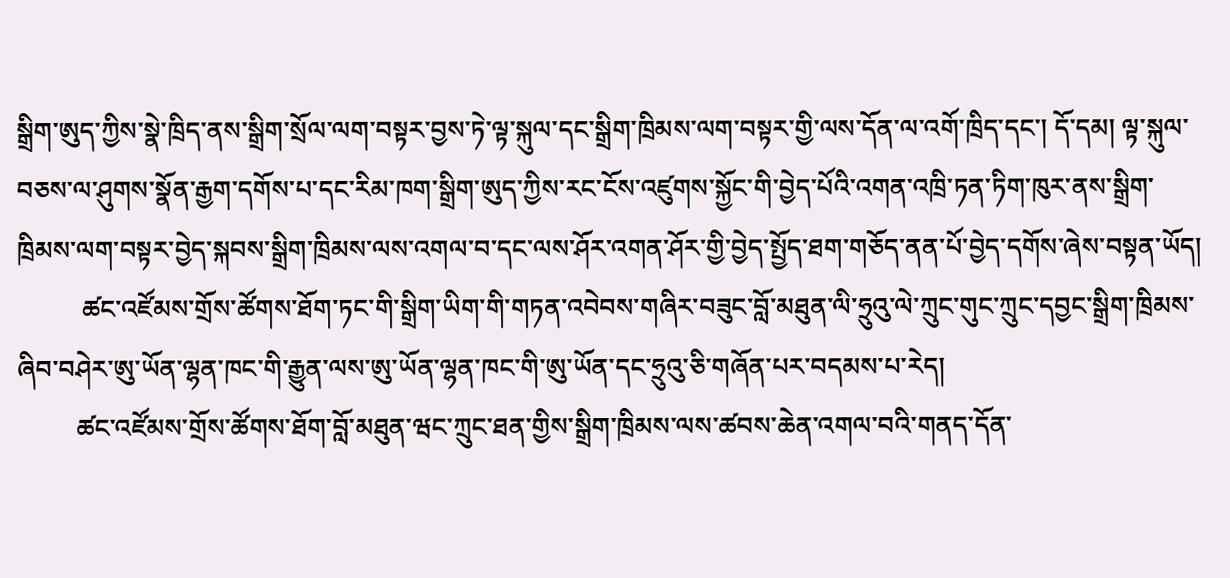སྒྲིག་ཨུད་ཀྱིས་སྣེ་ཁྲིད་ནས་སྒྲིག་སྲོལ་ལག་བསྟར་བྱས་ཏེ་ལྟ་སྐུལ་དང་སྒྲིག་ཁྲིམས་ལག་བསྟར་གྱི་ལས་དོན་ལ་འགོ་ཁྲིད་དང་། དོ་དམ། ལྟ་སྐུལ་བཅས་ལ་ཤུགས་སྣོན་རྒྱག་དགོས་པ་དང་རིམ་ཁག་སྒྲིག་ཨུད་ཀྱིས་རང་ངོས་འཛུགས་སྐྱོང་གི་བྱེད་པོའི་འགན་འཁྲི་ཏན་ཏིག་ཁུར་ནས་སྒྲིག་ཁྲིམས་ལག་བསྟར་བྱེད་སྐབས་སྒྲིག་ཁྲིམས་ལས་འགལ་བ་དང་ལས་ཤོར་འགན་ཤོར་གྱི་བྱེད་སྤྱོད་ཐག་གཅོད་ནན་པོ་བྱེད་དགོས་ཞེས་བསྟན་ཡོད།
          ཚང་འཛོམས་གྲོས་ཚོགས་ཐོག་ཏང་གི་སྒྲིག་ཡིག་གི་གཏན་འབེབས་གཞིར་བཟུང་བློ་མཐུན་ལི་ཧྲུའུ་ལེ་ཀྲུང་གུང་ཀྲུང་དབྱང་སྒྲིག་ཁྲིམས་ཞིབ་བཤེར་ཨུ་ཡོན་ལྷན་ཁང་གི་རྒྱུན་ལས་ཨུ་ཡོན་ལྷན་ཁང་གི་ཨུ་ཡོན་དང་ཧྲུའུ་ཅི་གཞོན་པར་བདམས་པ་རེད།
         ཚང་འཛོམས་གྲོས་ཚོགས་ཐོག་བློ་མཐུན་ཝང་ཀྲུང་ཐན་གྱིས་སྒྲིག་ཁྲིམས་ལས་ཚབས་ཆེན་འགལ་བའི་གནད་དོན་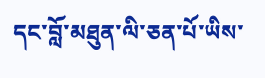དང་བློ་མཐུན་ལི་ཅན་པོ་ཡིས་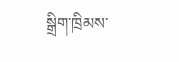སྒྲིག་ཁྲིམས་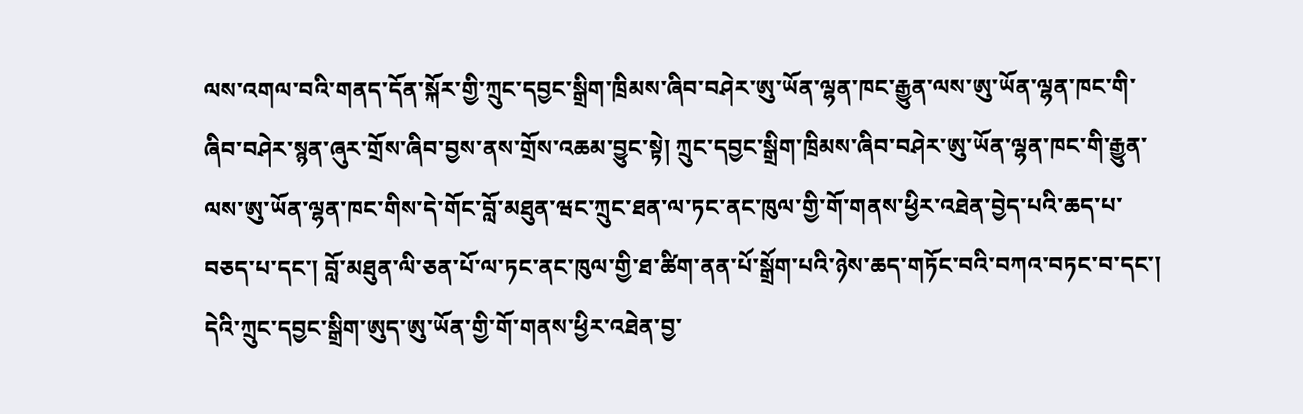ལས་འགལ་བའི་གནད་དོན་སྐོར་གྱི་ཀྲུང་དབྱང་སྒྲིག་ཁྲིམས་ཞིབ་བཤེར་ཨུ་ཡོན་ལྷན་ཁང་རྒྱུན་ལས་ཨུ་ཡོན་ལྷན་ཁང་གི་ཞིབ་བཤེར་སྙན་ཞུར་གྲོས་ཞིབ་བྱས་ནས་གྲོས་འཆམ་བྱུང་སྟེ། ཀྲུང་དབྱང་སྒྲིག་ཁྲིམས་ཞིབ་བཤེར་ཨུ་ཡོན་ལྷན་ཁང་གི་རྒྱུན་ལས་ཨུ་ཡོན་ལྷན་ཁང་གིས་དེ་གོང་བློ་མཐུན་ཝང་ཀྲུང་ཐན་ལ་ཏང་ནང་ཁུལ་གྱི་གོ་གནས་ཕྱིར་འཐེན་བྱེད་པའི་ཆད་པ་བཅད་པ་དང་། བློ་མཐུན་ལི་ཅན་པོ་ལ་ཏང་ནང་ཁུལ་གྱི་ཐ་ཚིག་ནན་པོ་སྒྲོག་པའི་ཉེས་ཆད་གཏོང་བའི་བཀའ་བཏང་བ་དང་། དེའི་ཀྲུང་དབྱང་སྒྲིག་ཨུད་ཨུ་ཡོན་གྱི་གོ་གནས་ཕྱིར་འཐེན་བྱ་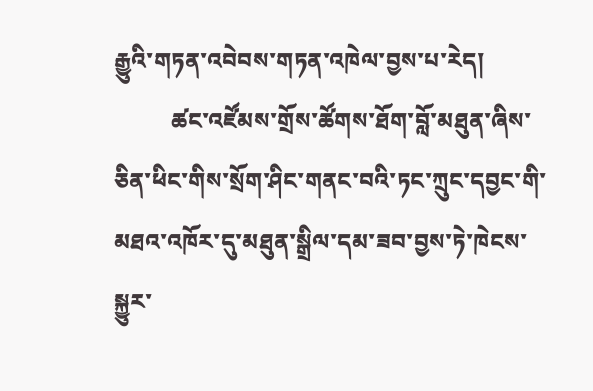རྒྱུའི་གཏན་འབེབས་གཏན་འཁེལ་བྱས་པ་རེད།
          ཚང་འཛོམས་གྲོས་ཚོགས་ཐོག་བློ་མཐུན་ཞིས་ཅིན་ཕིང་གིས་སྲོག་ཤིང་གནང་བའི་ཏང་ཀྲུང་དབྱང་གི་མཐའ་འཁོར་དུ་མཐུན་སྒྲིལ་དམ་ཟབ་བྱས་ཏེ་ཁེངས་སྐྱུར་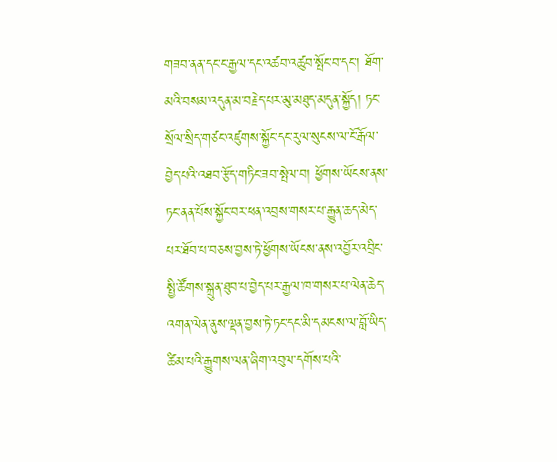གཟབ་ནན་དང་ང་རྒྱལ་དང་འཚབ་འཚུབ་སྤོང་བ་དང་། ཐོག་མའི་བསམ་འདུན་མ་བརྗེད་པར་མུ་མཐུད་མདུན་སྐྱོད། ཏང་སྲོལ་སྲིད་གཙང་འཛུགས་སྐྱོང་དང་རུལ་སུངས་ལ་ངོ་རྒོལ་བྱེད་པའི་འཐབ་རྩོད་གཏིང་ཟབ་སྤེལ་བ། ཕྱོགས་ཡོངས་ནས་ཏང་ནན་པོས་སྐྱོང་བར་ཕན་འབྲས་གསར་པ་རྒྱུན་ཆད་མེད་པར་ཐོབ་པ་བཅས་བྱས་ཏེ་ཕྱོགས་ཡོངས་ནས་འབྱོར་འབྲིང་སྤྱི་ཚོགས་སྐྲུན་ཐུབ་པ་བྱེད་པར་རྒྱལ་ཁ་གསར་པ་ལེན་ཆེད་འགན་ལེན་ནུས་ལྡན་བྱས་ཏེ་ཏང་དང་མི་དམངས་ལ་བློ་ཡིད་ཚིམ་པའི་རྒྱུགས་ལན་ཞིག་འབུལ་དགོས་པའི་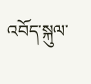འབོད་སྐུལ་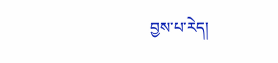བྱས་པ་རེད།